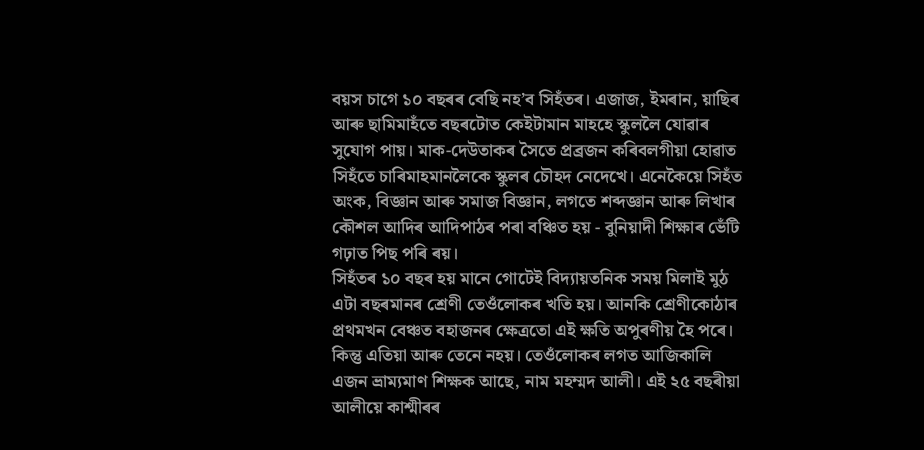বয়স চাগে ১০ বছৰৰ বেছি নহ’ব সিহঁতৰ। এজাজ, ইমৰান, য়াছিৰ আৰু ছামিমাহঁতে বছৰটোত কেইটামান মাহহে স্কুললৈ যোৱাৰ সুযোগ পায়। মাক-দেউতাকৰ সৈতে প্ৰব্ৰজন কৰিবলগীয়া হোৱাত সিহঁতে চাৰিমাহমানলৈকে স্কুলৰ চৌহদ নেদেখে। এনেকৈয়ে সিহঁত অংক, বিজ্ঞান আৰু সমাজ বিজ্ঞান, লগতে শব্দজ্ঞান আৰু লিখাৰ কৌশল আদিৰ আদিপাঠৰ পৰা বঞ্চিত হয় - বুনিয়াদী শিক্ষাৰ ভেঁটি গঢ়াত পিছ পৰি ৰয়।
সিহঁতৰ ১০ বছৰ হয় মানে গোটেই বিদ্যায়তনিক সময় মিলাই মুঠ এটা বছৰমানৰ শ্ৰেণী তেওঁলোকৰ খতি হয়। আনকি শ্ৰেণীকোঠাৰ প্ৰথমখন বেঞ্চত বহাজনৰ ক্ষেত্ৰতো এই ক্ষতি অপুৰণীয় হৈ পৰে।
কিন্তু এতিয়া আৰু তেনে নহয়। তেওঁলোকৰ লগত আজিকালি এজন ভ্ৰাম্যমাণ শিক্ষক আছে, নাম মহম্মদ আলী। এই ২৫ বছৰীয়া আলীয়ে কাশ্মীৰৰ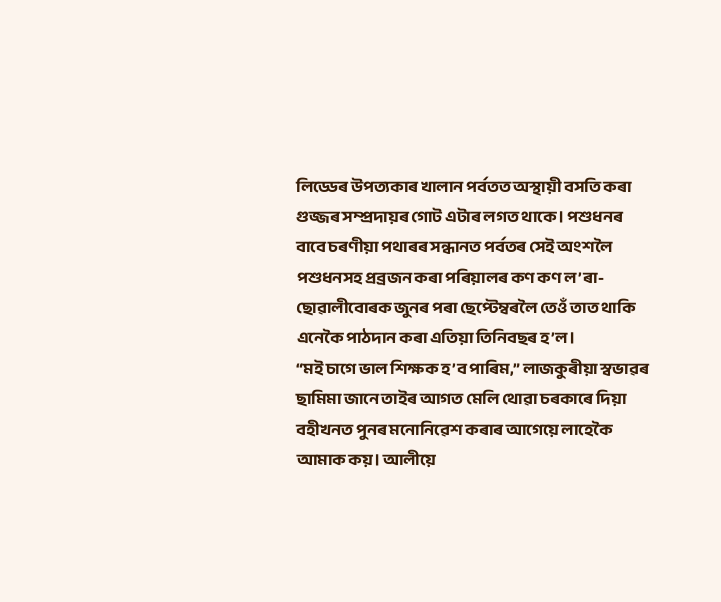লিড্ডেৰ উপত্যকাৰ খালান পৰ্বতত অস্থায়ী বসতি কৰা গুজ্জৰ সম্প্ৰদায়ৰ গোট এটাৰ লগত থাকে। পশুধনৰ বাবে চৰণীয়া পথাৰৰ সন্ধানত পৰ্বতৰ সেই অংশলৈ পশুধনসহ প্ৰব্ৰজন কৰা পৰিয়ালৰ কণ কণ ল’ৰা-ছোৱালীবোৰক জুনৰ পৰা ছেপ্টেম্বৰলৈ তেওঁ তাত থাকি এনেকৈ পাঠদান কৰা এতিয়া তিনিবছৰ হ’ল।
“মই চাগে ভাল শিক্ষক হ’ব পাৰিম,” লাজকুৰীয়া স্বভাৱৰ ছামিমা জানে তাইৰ আগত মেলি থোৱা চৰকাৰে দিয়া বহীখনত পুনৰ মনোনিৱেশ কৰাৰ আগেয়ে লাহেকৈ আমাক কয়। আলীয়ে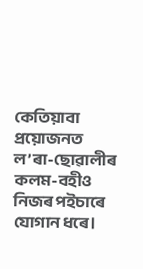কেতিয়াবা প্ৰয়োজনত ল’ৰা-ছোৱালীৰ কলম-বহীও নিজৰ পইচাৰে যোগান ধৰে।